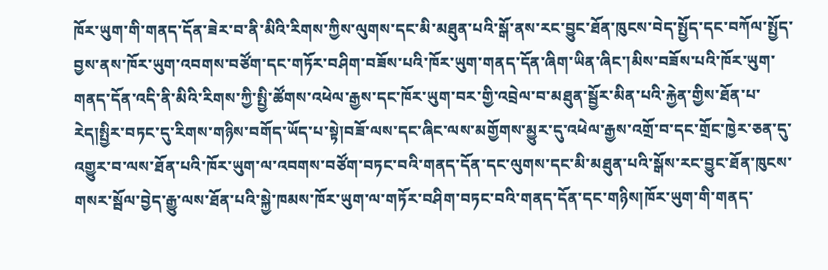ཁོར་ཡུག་གི་གནད་དོན་ཟེར་བ་ནི་མིའི་རིགས་ཀྱིས་ལུགས་དང་མི་མཐུན་པའི་སྒོ་ནས་རང་བྱུང་ཐོན་ཁུངས་བེད་སྤྱོད་དང་བཀོལ་སྤྱོད་བྱས་ནས་ཁོར་ཡུག་འབགས་བཙོག་དང་གཏོར་བཤིག་བཟོས་པའི་ཁོར་ཡུག་གནད་དོན་ཞིག་ཡིན་ཞིང་།མིས་བཟོས་པའི་ཁོར་ཡུག་གནད་དོན་འདི་ནི་མིའི་རིགས་ཀྱི་སྤྱི་ཚོགས་འཕེལ་རྒྱས་དང་ཁོར་ཡུག་བར་གྱི་འབྲེལ་བ་མཐུན་སྦྱོར་མིན་པའི་རྐྱེན་གྱིས་ཐོན་པ་རེད།སྤྱིར་བཏང་དུ་རིགས་གཉིས་བགོད་ཡོད་པ་སྟེ།བཟོ་ལས་དང་ཞིང་ལས་མགྱོགས་མྱུར་དུ་འཕེལ་རྒྱས་འགྲོ་བ་དང་གྲོང་ཁྱེར་ཅན་དུ་འགྱུར་བ་ལས་ཐོན་པའི་ཁོར་ཡུག་ལ་འབགས་བཙོག་བཏང་བའི་གནད་དོན་དང་ལུགས་དང་མི་མཐུན་པའི་སྒོས་རང་བྱུང་ཐོན་ཁུངས་གསར་སྦོལ་བྱེད་རྒྱུ་ལས་ཐོན་པའི་སྐྱེ་ཁམས་ཁོར་ཡུག་ལ་གཏོར་བཤིག་བཏང་བའི་གནད་དོན་དང་གཉིས།ཁོར་ཡུག་གི་གནད་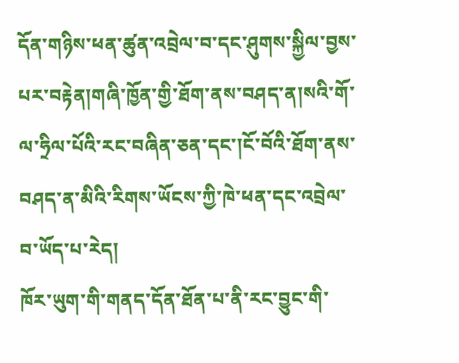དོན་གཉིས་ཕན་ཚུན་འབྲེལ་བ་དང་ཤུགས་སྐྱིལ་བྱས་པར་བརྟེན།གཞི་ཁྱོན་གྱི་ཐོག་ནས་བཤད་ན།སའི་གོ་ལ་ཧྲིལ་པོའི་རང་བཞིན་ཅན་དང་།ངོ་བོའི་ཐོག་ནས་བཤད་ན་མིའི་རིགས་ཡོངས་ཀྱི་ཁེ་ཕན་དང་འབྲེལ་བ་ཡོད་པ་རེད།
ཁོར་ཡུག་གི་གནད་དོན་ཐོན་པ་ནི་རང་བྱུང་གི་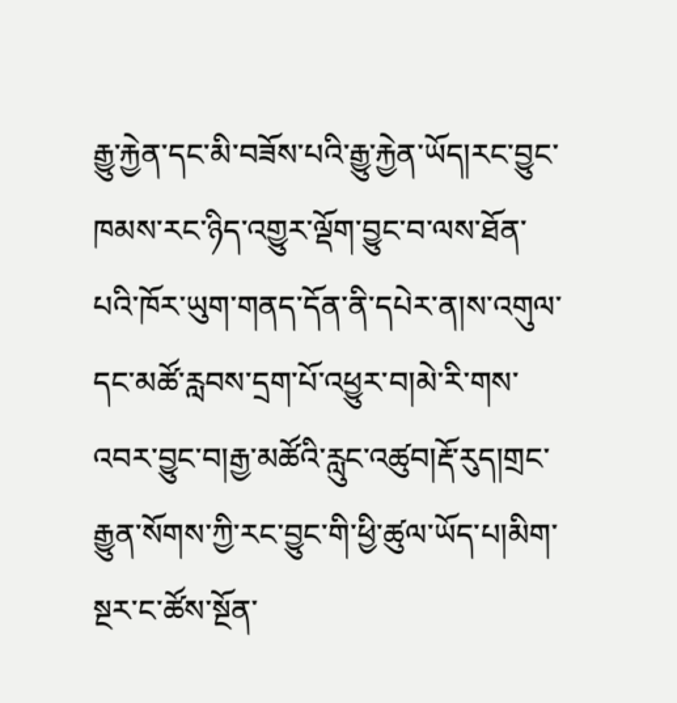རྒྱུ་རྐྱེན་དང་མི་བཟོས་པའི་རྒྱུ་རྐྱེན་ཡོད།རང་བྱུང་ཁམས་རང་ཉིད་འགྱུར་ལྡོག་བྱུང་བ་ལས་ཐོན་པའི་ཁོར་ཡུག་གནད་དོན་ནི་དཔེར་ན།ས་འགུལ་དང་མཚོ་རླབས་དྲག་པོ་འཕྱུར་བ།མེ་རི་གས་འབར་བྱུང་བ།རྒྱ་མཚོའི་རླུང་འཚུབ།རྡོ་རུད།གྲང་རྒྱུན་སོགས་ཀྱི་རང་བྱུང་གི་ཕྱི་ཚུལ་ཡོད་པ།མིག་སྔར་ང་ཚོས་སྔོན་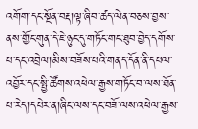འགོག་དང་སྔོན་བརྡ།ལྟ་ཞིབ་ཚད་ལེན་བཅས་བྱས་ནས་གྱོང་གུན་དེ་ཇེ་ཉུང་དུ་གཏོང་གང་ཐུབ་བྱེད་དགོས་པ་དང་འབྲེལ།མིས་བཟོས་པའི་གནད་དོན་ནི་དཔལ་འབྱོར་དང་སྤྱི་ཚོགས་འཕེལ་རྒྱས་གཏོང་བ་ལས་ཐོན་པ་རེད།དཔེར་ན།ཞིང་ལས་དང་བཟོ་ལས་འཕེལ་རྒྱས་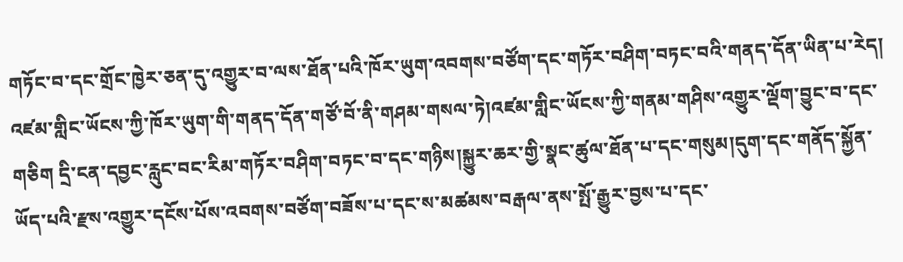གཏོང་བ་དང་གྲོང་ཁྱེར་ཅན་དུ་འགྱུར་བ་ལས་ཐོན་པའི་ཁོར་ཡུག་འབགས་བཙོག་དང་གཏོར་བཤིག་བཏང་བའི་གནད་དོན་ཡིན་པ་རེད། འཛམ་གླིང་ཡོངས་ཀྱི་ཁོར་ཡུག་གི་གནད་དོན་གཙོ་བོ་ནི་གཤམ་གསལ་ཏེ།འཛམ་གླིང་ཡོངས་ཀྱི་གནམ་གཤིས་འགྱུར་ལྡོག་བྱུང་བ་དང་གཅིག དྲི་ངན་དབྱང་རླུང་བང་རིམ་གཏོར་བཤིག་བཏང་བ་དང་གཉིས།སྐྱུར་ཆར་གྱི་སྣང་ཚུལ་ཐོན་པ་དང་གསུམ།དུག་དང་གནོད་སྐྱོན་ཡོད་པའི་རྫས་འགྱུར་དངོས་པོས་འབགས་བཙོག་བཟོས་པ་དང་ས་མཚམས་བརྒལ་ནས་སྤོ་རྒྱུར་བྱས་པ་དང་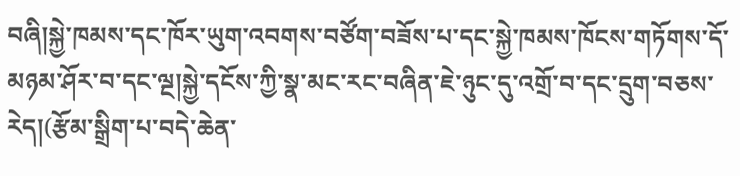བཞི།སྐྱེ་ཁམས་དང་ཁོར་ཡུག་འབགས་བཙོག་བཟོས་པ་དང་སྐྱེ་ཁམས་ཁོངས་གཏོགས་དོ་མཉམ་ཤོར་བ་དང་ལྔ།སྐྱེ་དངོས་ཀྱི་སྣ་མང་རང་བཞིན་ཇེ་ཉུང་དུ་འགྲོ་བ་དང་དྲུག་བཅས་རེད།(རྩོམ་སྒྲིག་པ་བདེ་ཆེན་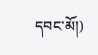དབང་མོ།)